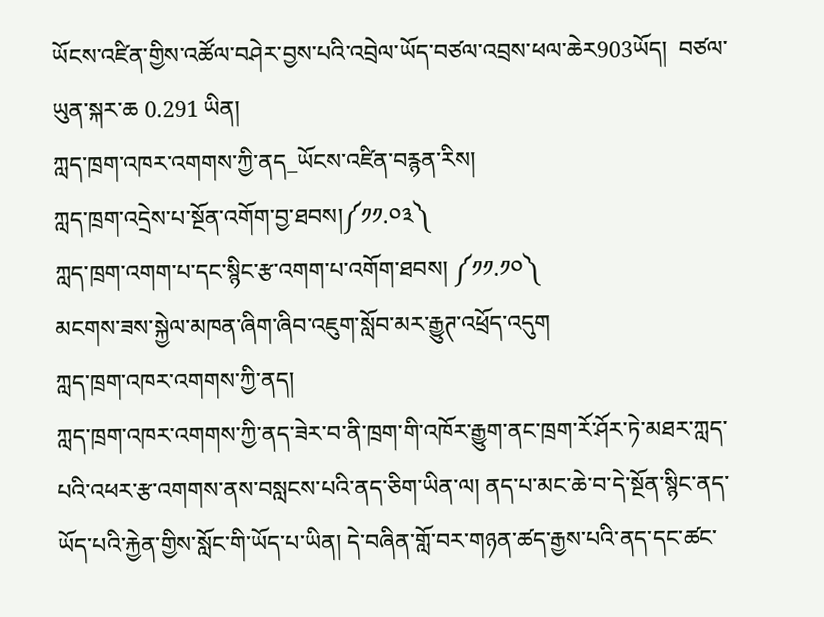ཡོངས་འཛིན་གྱིས་འཚོལ་བཤེར་བྱས་པའི་འབྲེལ་ཡོད་བཙལ་འབྲས་ཕལ་ཆེར903ཡོད།  བཙལ་ཡུན་སྐར་ཆ 0.291 ཡིན།
ཀླད་ཁྲག་འཁར་འགགས་ཀྱི་ནད_ཡོངས་འཛིན་བརྙན་རིས།
ཀླད་ཁྲག་འདྲེས་པ་སྔོན་འགོག་བྱ་ཐབས།༼༡༡.༠༣༽
ཀླད་ཁྲག་འགག་པ་དང་སྙིང་རྩ་འགག་པ་འགོག་ཐབས། ༼༡༡.༡༠༽
མངགས་ཟས་སྐྱེལ་མཁན་ཞིག་ཞིབ་འཇུག་སློབ་མར་རྒྱུཊ་འཕྲོད་འདུག
ཀླད་ཁྲག་འཁར་འགགས་ཀྱི་ནད།
ཀླད་ཁྲག་འཁར་འགགས་ཀྱི་ནད་ཟེར་བ་ནི་ཁྲག་གི་འཁོར་རྒྱུག་ནང་ཁྲག་རོ་ཤོར་ཏེ་མཐར་ཀླད་པའི་འཕར་རྩ་འགགས་ནས་བསླངས་པའི་ནད་ཅིག་ཡིན་ལ། ནད་པ་མང་ཆེ་བ་དེ་སྔོན་སྙིང་ནད་ཡོད་པའི་རྐྱེན་གྱིས་སློང་གི་ཡོད་པ་ཡིན། དེ་བཞིན་གློ་བར་གཉན་ཚད་རྒྱས་པའི་ནད་དང་ཚང་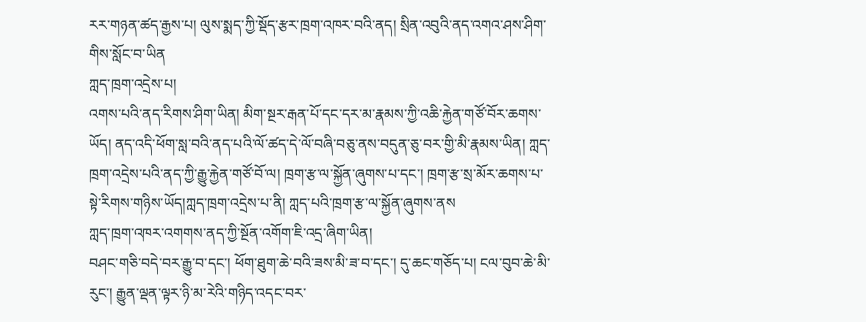རར་གཉན་ཚད་རྒྱས་པ། ལུས་སྨད་ཀྱི་སྡོད་རྩར་ཁྲག་འཁར་བའི་ནད། སྲིན་འབུའི་ནད་འགའ་ཤས་ཤིག་གིས་སློང་བ་ཡིན
ཀླད་ཁྲག་འདྲེས་པ།
འགས་པའི་ནད་རིགས་ཤིག་ཡིན། མིག་སྔར་རྒན་པོ་དང་དར་མ་རྣམས་ཀྱི་འཆི་རྐྱེན་གཙོ་བོར་ཆགས་ཡོད། ནད་འདི་ཕོག་སླ་བའི་ནད་པའི་ལོ་ཚད་དེ་ལོ་བཞི་བཅུ་ནས་བདུན་ཅུ་བར་གྱི་མི་རྣམས་ཡིན། ཀླད་ཁྲག་འདྲེས་པའི་ནད་ཀྱི་རྒྱུ་རྐྱེན་གཙོ་བོ་ལ། ཁྲག་རྩ་ལ་སྐྱོན་ཞུགས་པ་དང་། ཁྲག་རྩ་སྲ་མོར་ཆགས་པ་སྟེ་རིགས་གཉིས་ཡོད།ཀླད་ཁྲག་འདྲེས་པ་ནི། ཀླད་པའི་ཁྲག་རྩ་ལ་སྐྱོན་ཞུགས་ནས
ཀླད་ཁྲག་འཁར་འགགས་ནད་ཀྱི་སྔོན་འགོག་ཇི་འདྲ་ཞིག་ཡིན།
བཤང་གཅི་བདེ་བར་རྒྱུ་བ་དང་། ཕོག་ཐུག་ཆེ་བའི་ཟས་མི་ཟ་བ་དང་། དུ་ཆང་གཅོད་པ། ངལ་བུབ་ཆེ་མི་རུང་། རྒྱུན་ལྡན་ལྟར་ཉི་མ་རེའི་གཉིད་འདང་བར་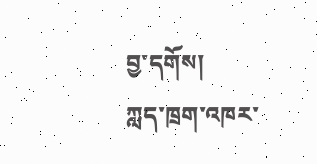བྱ་དགོས།
ཀླད་ཁྲག་འཁར་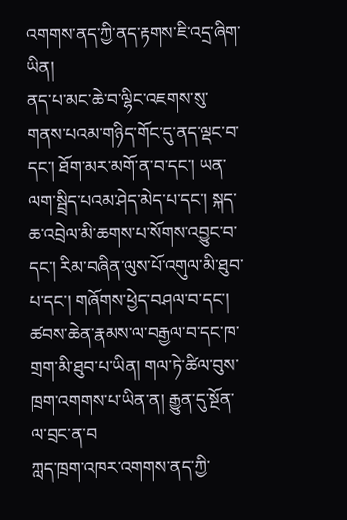འགགས་ནད་ཀྱི་ནད་རྟགས་ཇི་འདྲ་ཞིག་ཡིན།
ནད་པ་མང་ཆེ་བ་ལྷིང་འཇགས་སུ་གནས་པའམ་གཉིད་གོང་དུ་ནད་ལྡང་བ་དང་། ཐོག་མར་མགོ་ན་བ་དང་། ཡན་ལག་སྦྲིད་པའམ་ཤེད་མེད་པ་དང་། སྐད་ཆ་འབྲེལ་མི་ཆགས་པ་སོགས་འབྱུང་བ་དང་། རིམ་བཞིན་ལུས་པོ་འགུལ་མི་ཐུབ་པ་དང་། གཞོགས་ཕྱེད་བཤལ་བ་དང་། ཚབས་ཆེན་རྣམས་ལ་བརྒྱལ་བ་དང་ཁ་གྲག་མི་ཐུབ་པ་ཡིན། གལ་ཏེ་ཚིལ་བུས་ཁྲག་འགགས་པ་ཡིན་ན། རྒྱུན་དུ་སྔོན་ལ་བྲང་ན་བ
ཀླད་ཁྲག་འཁར་འགགས་ནད་ཀྱི་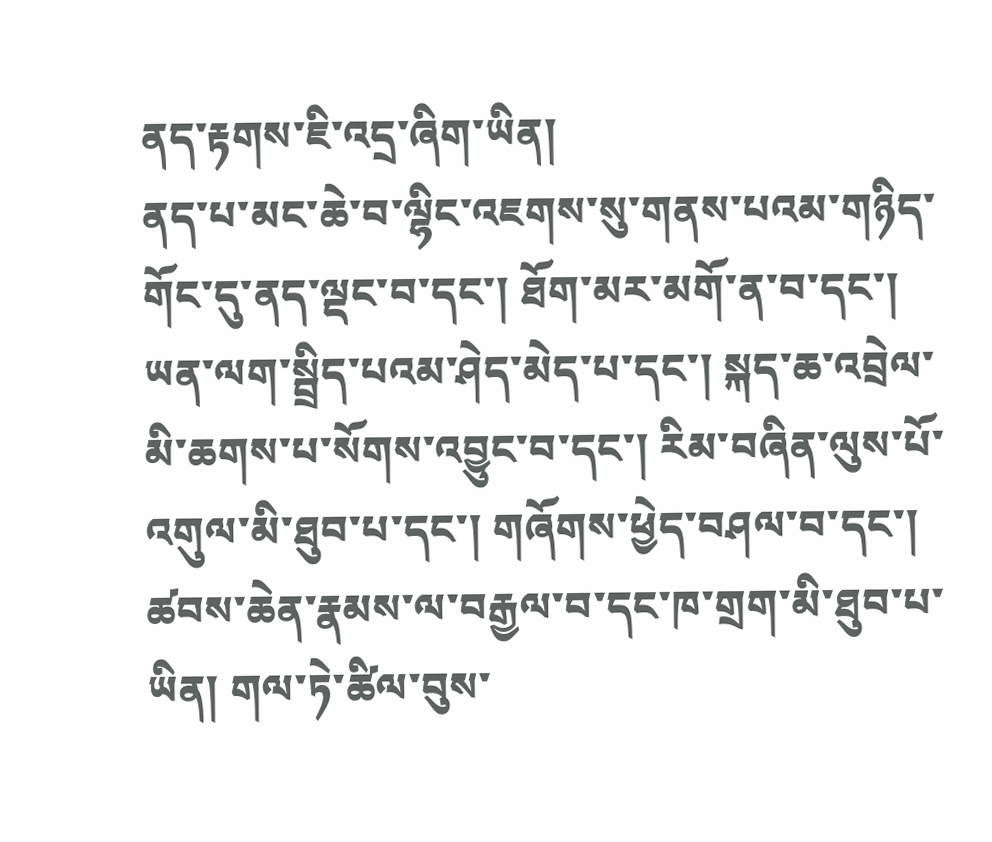ནད་རྟགས་ཇི་འདྲ་ཞིག་ཡིན།
ནད་པ་མང་ཆེ་བ་ལྷིང་འཇགས་སུ་གནས་པའམ་གཉིད་གོང་དུ་ནད་ལྡང་བ་དང་། ཐོག་མར་མགོ་ན་བ་དང་། ཡན་ལག་སྦྲིད་པའམ་ཤེད་མེད་པ་དང་། སྐད་ཆ་འབྲེལ་མི་ཆགས་པ་སོགས་འབྱུང་བ་དང་། རིམ་བཞིན་ལུས་པོ་འགུལ་མི་ཐུབ་པ་དང་། གཞོགས་ཕྱེད་བཤལ་བ་དང་། ཚབས་ཆེན་རྣམས་ལ་བརྒྱལ་བ་དང་ཁ་གྲག་མི་ཐུབ་པ་ཡིན། གལ་ཏེ་ཚིལ་བུས་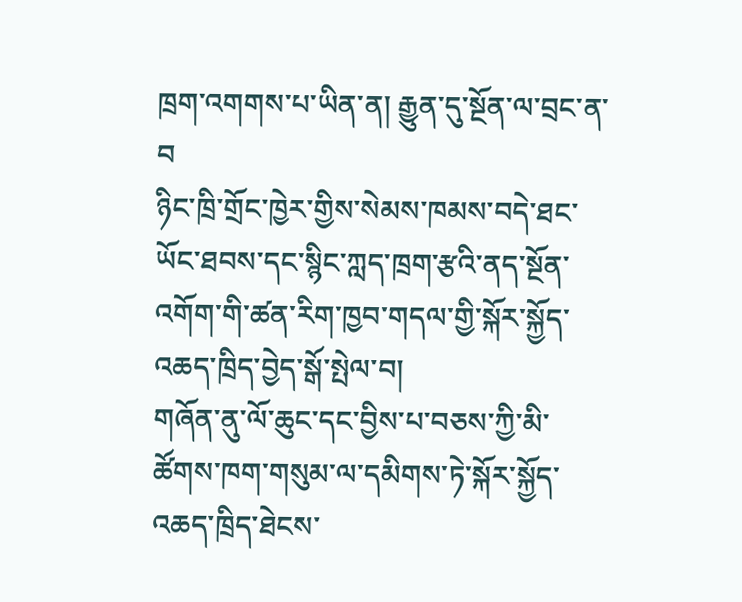ཁྲག་འགགས་པ་ཡིན་ན། རྒྱུན་དུ་སྔོན་ལ་བྲང་ན་བ
ཉིང་ཁྲི་གྲོང་ཁྱེར་གྱིས་སེམས་ཁམས་བདེ་ཐང་ཡོང་ཐབས་དང་སྙིང་ཀླད་ཁྲག་རྩའི་ནད་སྔོན་འགོག་གི་ཚན་རིག་ཁྱབ་གདལ་གྱི་སྐོར་སྐྱོད་འཆད་ཁྲིད་བྱེད་སྒོ་སྤེལ་བ།
གཞོན་ནུ་ལོ་ཆུང་དང་བྱིས་པ་བཅས་ཀྱི་མི་ཚོགས་ཁག་གསུམ་ལ་དམིགས་ཏེ་སྐོར་སྐྱོད་འཆད་ཁྲིད་ཐེངས་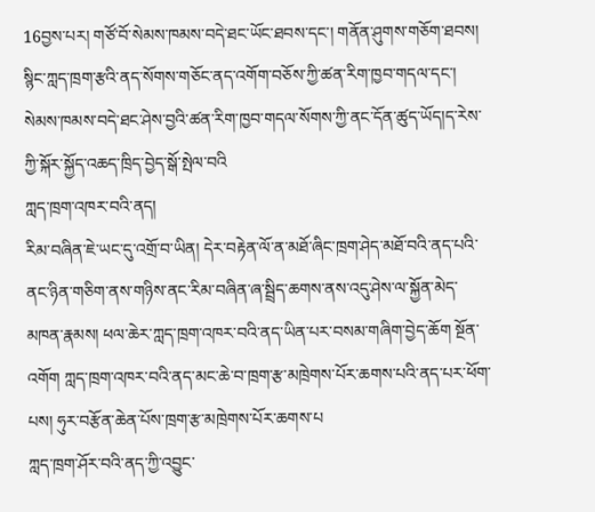16བྱས་པར། གཙོ་བོ་སེམས་ཁམས་བདེ་ཐང་ཡོང་ཐབས་དང་། གནོན་ཤུགས་གཅོག་ཐབས། སྙིང་ཀླད་ཁྲག་རྩའི་ནད་སོགས་གཅོང་ནད་འགོག་བཅོས་ཀྱི་ཚན་རིག་ཁྱབ་གདལ་དང་། སེམས་ཁམས་བདེ་ཐང་ཤེས་བྱའི་ཚན་རིག་ཁྱབ་གདལ་སོགས་ཀྱི་ནང་དོན་ཚུད་ཡོད།ད་རེས་ཀྱི་སྐོར་སྐྱོད་འཆད་ཁྲིད་བྱེད་སྒོ་སྤེལ་བའི
ཀླད་ཁྲག་འཁར་བའི་ནད།
རིམ་བཞིན་ཇེ་ཡང་དུ་འགྲོ་བ་ཡིན། དེར་བརྟེན་ལོ་ན་མཐོ་ཞིང་ཁྲག་ཤེད་མཐོ་བའི་ནད་པའི་ནང་ཉིན་གཅིག་ནས་གཉིས་ནང་རིམ་བཞིན་ཞ་སྦྲིད་ཆགས་ནས་འདུ་ཤེས་ལ་སྐྱོན་མེད་མཁན་རྣམས། ཕལ་ཆེར་ཀླད་ཁྲག་འཁར་བའི་ནད་ཡིན་པར་བསམ་གཞིག་བྱེད་ཆོག སྔོན་འགོག ཀླད་ཁྲག་འཁར་བའི་ནད་མང་ཆེ་བ་ཁྲག་རྩ་མཁྲེགས་པོར་ཆགས་པའི་ནད་པར་ཕོག་པས། ཧུར་བརྩོན་ཆེན་པོས་ཁྲག་རྩ་མཁྲེགས་པོར་ཆགས་པ
ཀླད་ཁྲག་ཤོར་བའི་ནད་ཀྱི་འབྱུང་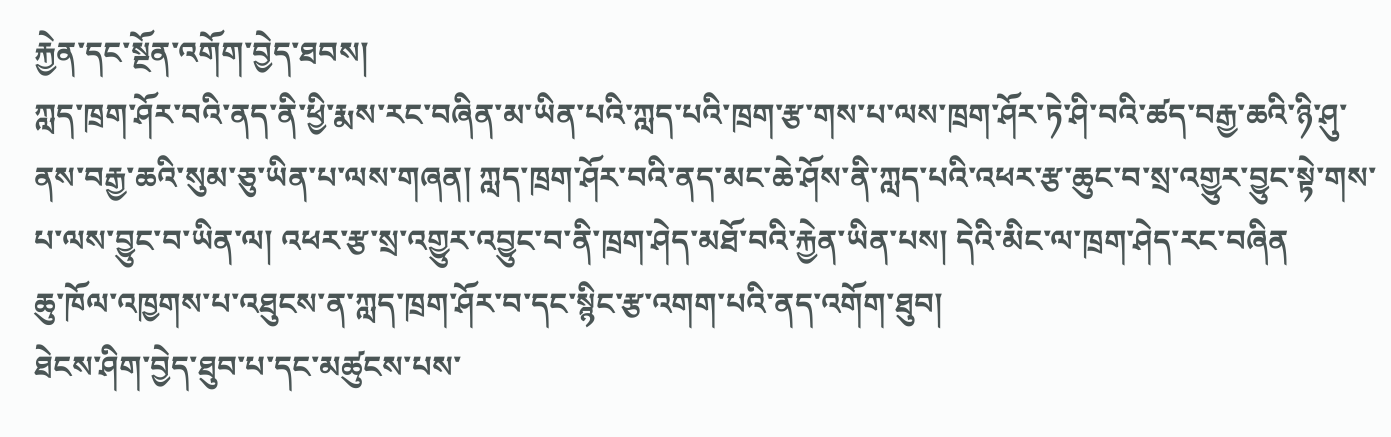རྐྱེན་དང་སྔོན་འགོག་བྱེད་ཐབས།
ཀླད་ཁྲག་ཤོར་བའི་ནད་ནི་ཕྱི་རྨས་རང་བཞིན་མ་ཡིན་པའི་ཀླད་པའི་ཁྲག་རྩ་གས་པ་ལས་ཁྲག་ཤོར་ཏེ་ཤི་བའི་ཚད་བརྒྱ་ཆའི་ཉི་ཤུ་ནས་བརྒྱ་ཆའི་སུམ་ཅུ་ཡིན་པ་ལས་གཞན། ཀླད་ཁྲག་ཤོར་བའི་ནད་མང་ཆེ་ཤོས་ནི་ཀླད་པའི་འཕར་རྩ་ཆུང་བ་སྲ་འགྱུར་བྱུང་སྟེ་གས་པ་ལས་བྱུང་བ་ཡིན་ལ། འཕར་རྩ་སྲ་འགྱུར་འབྱུང་བ་ནི་ཁྲག་ཤེད་མཐོ་བའི་རྐྱེན་ཡིན་པས། དེའི་མིང་ལ་ཁྲག་ཤེད་རང་བཞིན
ཆུ་ཁོལ་འཁྱགས་པ་འཐུངས་ན་ཀླད་ཁྲག་ཤོར་བ་དང་སྙིང་རྩ་འགག་པའི་ནད་འགོག་ཐུབ།
ཐེངས་ཤིག་བྱེད་ཐུབ་པ་དང་མཚུངས་པས་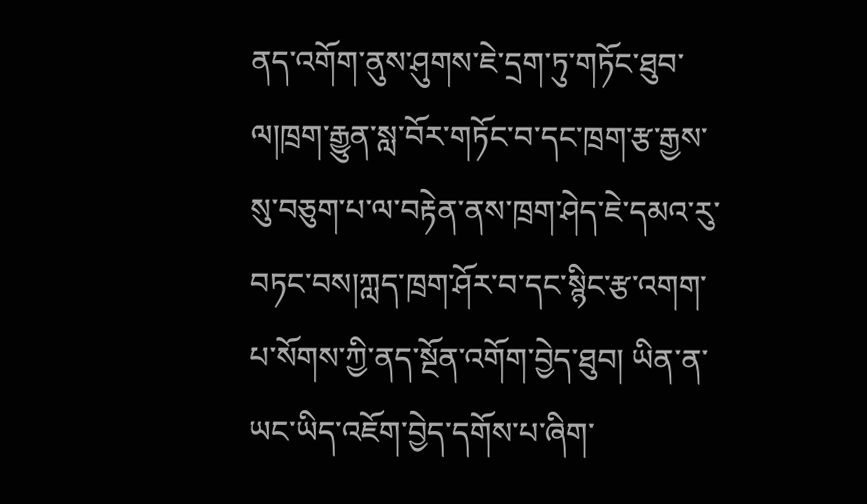ནད་འགོག་ནུས་ཤུགས་ཇེ་དྲག་ཏུ་གཏོང་ཐུབ་ལ།ཁྲག་རྒྱུན་སླ་བོར་གཏོང་བ་དང་ཁྲག་རྩ་རྒྱས་སུ་བཅུག་པ་ལ་བརྟེན་ནས་ཁྲག་ཤེད་ཇེ་དམའ་རུ་བཏང་བས།ཀླད་ཁྲག་ཤོར་བ་དང་སྙིང་རྩ་འགག་པ་སོགས་ཀྱི་ནད་སྔོན་འགོག་བྱེད་ཐུབ། ཡིན་ན་ཡང་ཡིད་འཇོག་བྱེད་དགོས་པ་ཞིག་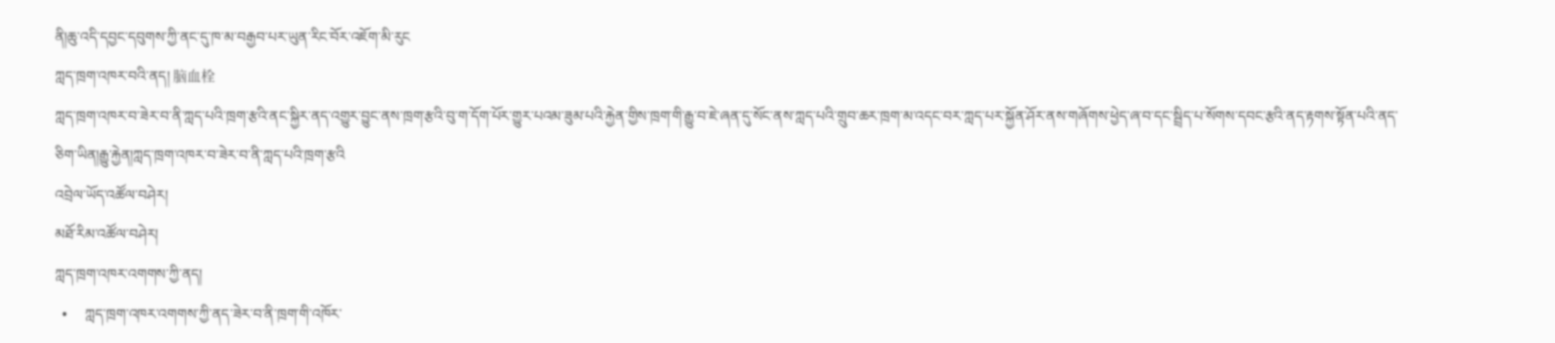ནི།ཆུ་འདི་དབྱང་དབུགས་ཀྱི་ནང་དུ་ཁ་མ་བརྒྱབ་པར་ཡུན་རིང་བོར་འཇོག་མི་རུང
ཀླད་ཁྲག་འཁར་བའི་ནད། 脑血栓
ཀླད་ཁྲག་འཁར་བ་ཟེར་བ་ནི་ཀླད་པའི་ཁྲག་རྩའི་ནང་སྐྱིར་ནད་འགྱུར་བྱུང་ནས་ཁྲག་རྩའི་བུ་ག་དོག་པོར་གྱུར་པའམ་ཟུམ་པའི་རྐྱེན་གྱིས་ཁྲག་གི་རྒྱུ་བ་ཇེ་ཞན་དུ་སོང་ནས་ཀླད་པའི་གྲུབ་ཆར་ཁྲག་མ་འདང་བར་ཀླད་པར་སྐྱོན་ཤོར་ནས་གཞོགས་ཕྱེད་ཞ་བ་དང་སྦྲིད་པ་སོགས་དབང་རྩའི་ནད་རྟགས་སྟོན་པའི་ནད་ཅིག་ཡིན།རྒྱུ་རྐྱེན།ཀླད་ཁྲག་འཁར་བ་ཟེར་བ་ནི་ཀླད་པའི་ཁྲག་རྩའི
འབྲེལ་ཡོད་འཚོལ་བཤེར།
མཐོ་རིམ་འཚོལ་བཤེར།
ཀླད་ཁྲག་འཁར་འགགས་ཀྱི་ནད།
  •     ཀླད་ཁྲག་འཁར་འགགས་ཀྱི་ནད་ཟེར་བ་ནི་ཁྲག་གི་འཁོར་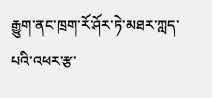རྒྱུག་ནང་ཁྲག་རོ་ཤོར་ཏེ་མཐར་ཀླད་པའི་འཕར་རྩ་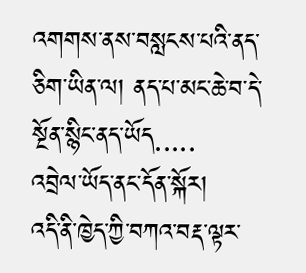འགགས་ནས་བསླངས་པའི་ནད་ཅིག་ཡིན་ལ། ནད་པ་མང་ཆེ་བ་དེ་སྔོན་སྙིང་ནད་ཡོད.....
འབྲེལ་ཡོད་ནང་དོན་སྐོར།
འདི་ནི་ཁྱེད་ཀྱི་བཀའ་བརྡ་ལྟར་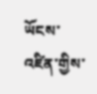ཡོངས་འཛིན་གྱིས་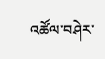འཚོལ་བཤེར་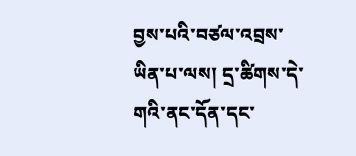བྱས་པའི་བཙལ་འབྲས་ཡིན་པ་ལས། དྲ་ཚིགས་དེ་གའི་ནང་དོན་དང་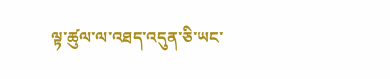ལྟ་ཚུལ་ལ་འཐད་འདུན་ཅི་ཡང་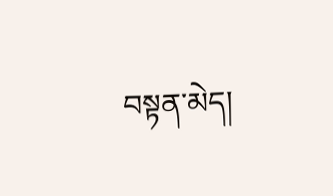བསྟན་མེད།